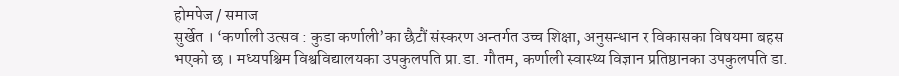होमपेज / समाज
सुर्खेत । ‘कर्णाली उत्सव : कुडा कर्णाली’का छैटौं संस्करण अन्तर्गत उच्च शिक्षा, अनुसन्धान र विकासका विषयमा बहस भएको छ । मध्यपश्चिम विश्वविद्यालयका उपकुलपति प्रा.डा. गौतम, कर्णाली स्वास्थ्य विज्ञान प्रतिष्ठानका उपकुलपति डा.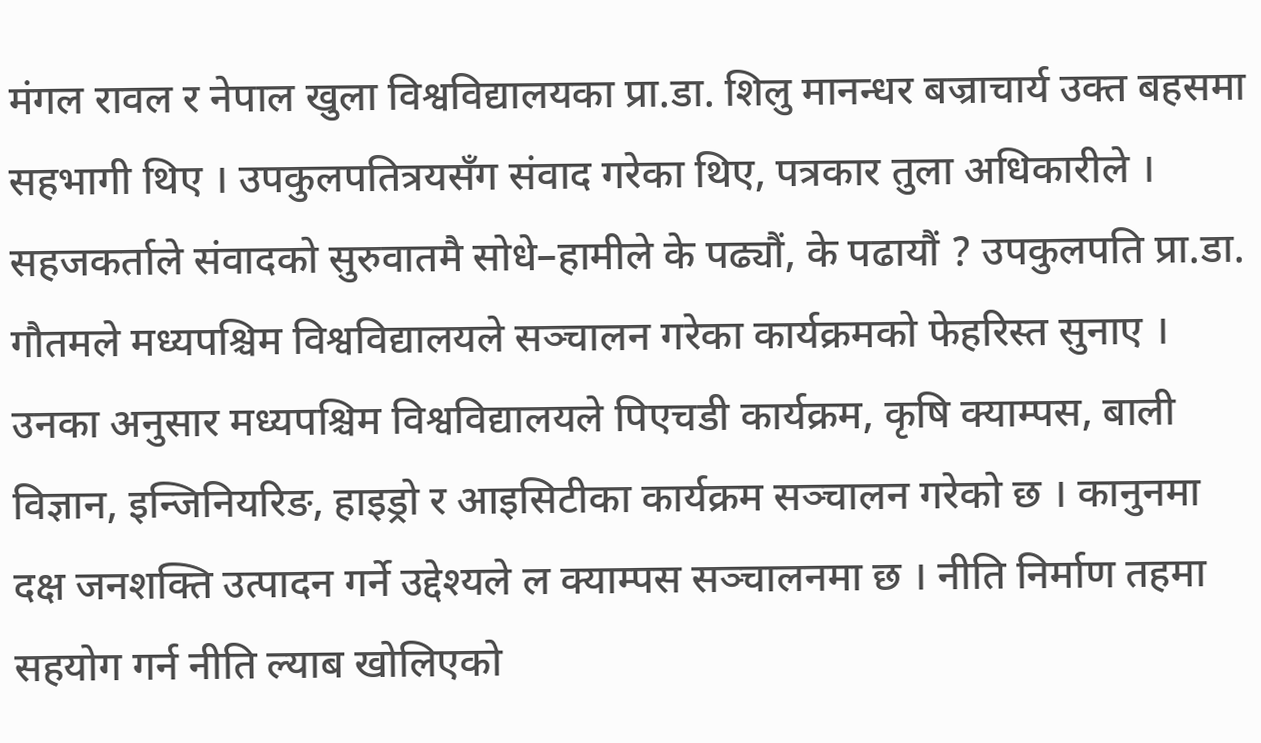मंगल रावल र नेपाल खुला विश्वविद्यालयका प्रा.डा. शिलु मानन्धर बज्राचार्य उक्त बहसमा सहभागी थिए । उपकुलपतित्रयसँग संवाद गरेका थिए, पत्रकार तुला अधिकारीले ।
सहजकर्ताले संवादको सुरुवातमै सोधे–हामीले के पढ्यौं, के पढायौं ? उपकुलपति प्रा.डा. गौतमले मध्यपश्चिम विश्वविद्यालयले सञ्चालन गरेका कार्यक्रमको फेहरिस्त सुनाए । उनका अनुसार मध्यपश्चिम विश्वविद्यालयले पिएचडी कार्यक्रम, कृषि क्याम्पस, बाली विज्ञान, इन्जिनियरिङ, हाइड्रो र आइसिटीका कार्यक्रम सञ्चालन गरेको छ । कानुनमा दक्ष जनशक्ति उत्पादन गर्ने उद्देश्यले ल क्याम्पस सञ्चालनमा छ । नीति निर्माण तहमा सहयोग गर्न नीति ल्याब खोलिएको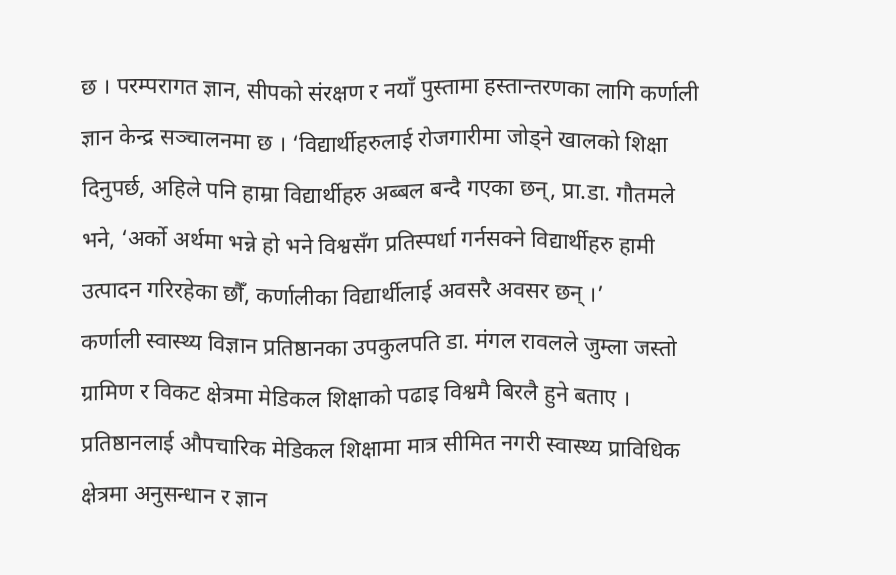छ । परम्परागत ज्ञान, सीपको संरक्षण र नयाँ पुस्तामा हस्तान्तरणका लागि कर्णाली ज्ञान केन्द्र सञ्चालनमा छ । ‘विद्यार्थीहरुलाई रोजगारीमा जोड्ने खालको शिक्षा दिनुपर्छ, अहिले पनि हाम्रा विद्यार्थीहरु अब्बल बन्दै गएका छन्, प्रा.डा. गौतमले भने, ‘अर्को अर्थमा भन्ने हो भने विश्वसँग प्रतिस्पर्धा गर्नसक्ने विद्यार्थीहरु हामी उत्पादन गरिरहेका छौँ, कर्णालीका विद्यार्थीलाई अवसरै अवसर छन् ।’
कर्णाली स्वास्थ्य विज्ञान प्रतिष्ठानका उपकुलपति डा. मंगल रावलले जुम्ला जस्तो ग्रामिण र विकट क्षेत्रमा मेडिकल शिक्षाको पढाइ विश्वमै बिरलै हुने बताए । प्रतिष्ठानलाई औपचारिक मेडिकल शिक्षामा मात्र सीमित नगरी स्वास्थ्य प्राविधिक क्षेत्रमा अनुसन्धान र ज्ञान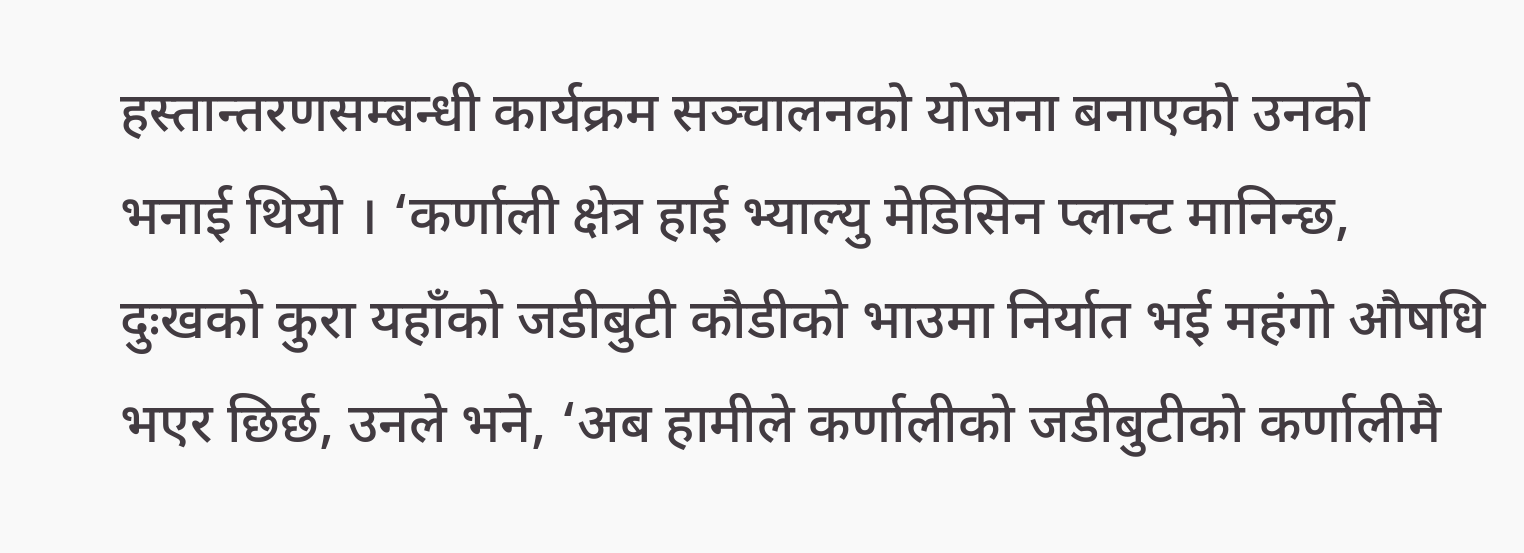हस्तान्तरणसम्बन्धी कार्यक्रम सञ्चालनको योजना बनाएको उनको भनाई थियो । ‘कर्णाली क्षेत्र हाई भ्याल्यु मेडिसिन प्लान्ट मानिन्छ, दुःखको कुरा यहाँको जडीबुटी कौडीको भाउमा निर्यात भई महंगो औषधि भएर छिर्छ, उनले भने, ‘अब हामीले कर्णालीको जडीबुटीको कर्णालीमै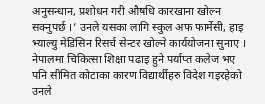अनुसन्धान, प्रशोधन गरी औषधि कारखाना खोल्न सक्नुपर्छ ।’ उनले यसका लागि स्कुल अफ फार्मेसी, हाइ भ्याल्यु मेडिसिन रिसर्च सेन्टर खोल्ने कार्ययोजना सुनाए ।
नेपालमा चिकित्सा शिक्षा पढाइ हुने पर्याप्त कलेज भए पनि सीमित कोटाका कारण विद्यार्थीहरु विदेश गइरहेको उनले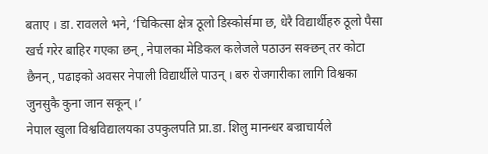बताए । डा. रावलले भने, ‘चिकित्सा क्षेत्र ठूलो डिस्कोर्समा छ, धेरै विद्यार्थीहरु ठूलो पैसा खर्च गरेर बाहिर गएका छन्, नेपालका मेडिकल कलेजले पठाउन सक्छन् तर कोटा छैनन्, पढाइको अवसर नेपाली विद्यार्थीले पाउन् । बरु रोजगारीका लागि विश्वका जुनसुकै कुना जान सकून् ।’
नेपाल खुला विश्वविद्यालयका उपकुलपति प्रा.डा. शिलु मानन्धर बज्राचार्यले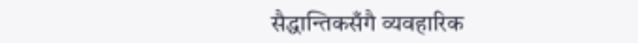सैद्धान्तिकसँगै व्यवहारिक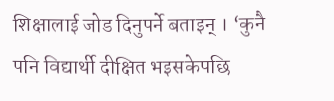शिक्षालाई जोड दिनुपर्ने बताइन् । ‘कुनै पनि विद्यार्थी दीक्षित भइसकेपछि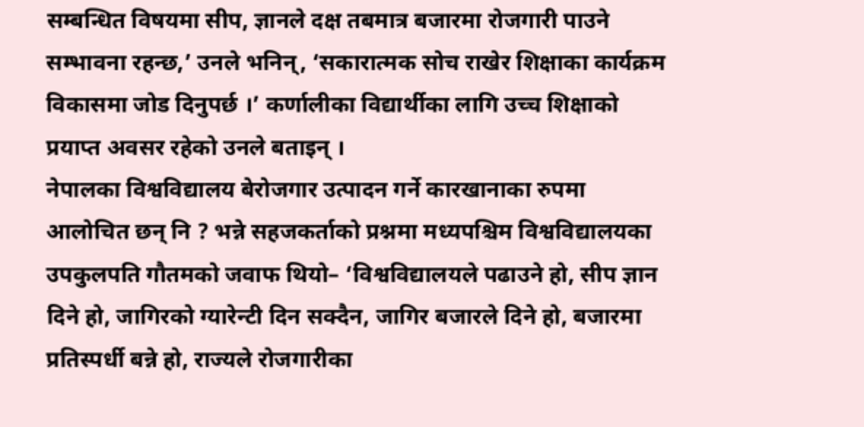सम्बन्धित विषयमा सीप, ज्ञानले दक्ष तबमात्र बजारमा रोजगारी पाउने सम्भावना रहन्छ,’ उनले भनिन्, ‘सकारात्मक सोच राखेर शिक्षाका कार्यक्रम विकासमा जोड दिनुपर्छ ।’ कर्णालीका विद्यार्थीका लागि उच्च शिक्षाको प्रयाप्त अवसर रहेको उनले बताइन् ।
नेपालका विश्वविद्यालय बेरोजगार उत्पादन गर्ने कारखानाका रुपमा आलोचित छन् नि ? भन्ने सहजकर्ताको प्रश्नमा मध्यपश्चिम विश्वविद्यालयका उपकुलपति गौतमको जवाफ थियो– ‘विश्वविद्यालयले पढाउने हो, सीप ज्ञान दिने हो, जागिरको ग्यारेन्टी दिन सक्दैन, जागिर बजारले दिने हो, बजारमा प्रतिस्पर्धी बन्ने हो, राज्यले रोजगारीका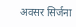अवसर सिर्जना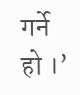गर्ने हो ।’